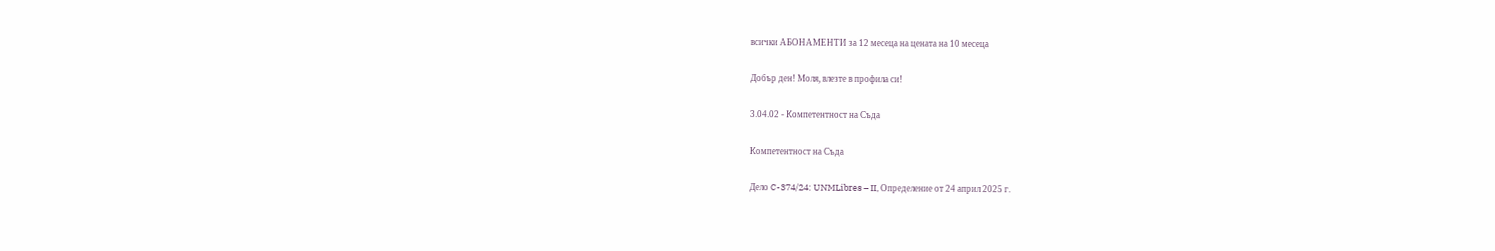всички АБОНАМЕНТИ за 12 месеца на цената на 10 месеца

Добър ден! Моля, влезте в профила си!

3.04.02 - Компетентност на Съда

Компетентност на Съда

Дело C-374/24: UNMLibres – II, Определение от 24 април 2025 г.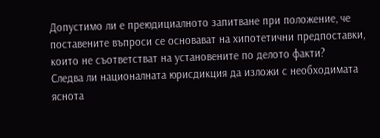Допустимо ли е преюдициалното запитване при положение, че поставените въпроси се основават на хипотетични предпоставки, които не съответстват на установените по делото факти?
Следва ли националната юрисдикция да изложи с необходимата яснота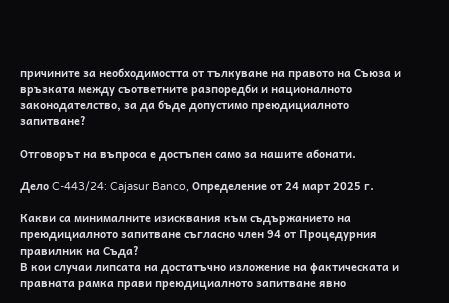причините за необходимостта от тълкуване на правото на Съюза и връзката между съответните разпоредби и националното законодателство, за да бъде допустимо преюдициалното запитване?

Отговорът на въпроса е достъпен само за нашите абонати.

Дело C-443/24: Cajasur Banco, Определение от 24 март 2025 г.

Какви са минималните изисквания към съдържанието на преюдициалното запитване съгласно член 94 от Процедурния правилник на Съда?
В кои случаи липсата на достатъчно изложение на фактическата и правната рамка прави преюдициалното запитване явно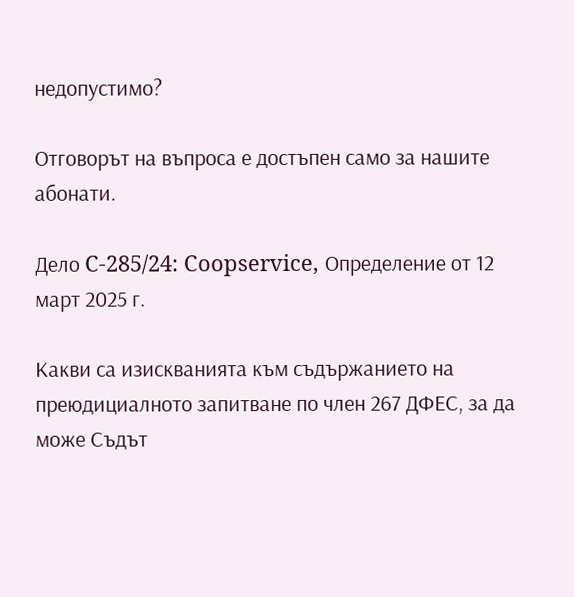недопустимо?

Отговорът на въпроса е достъпен само за нашите абонати.

Дело C-285/24: Coopservice, Определение от 12 март 2025 г.

Какви са изискванията към съдържанието на преюдициалното запитване по член 267 ДФЕС, за да може Съдът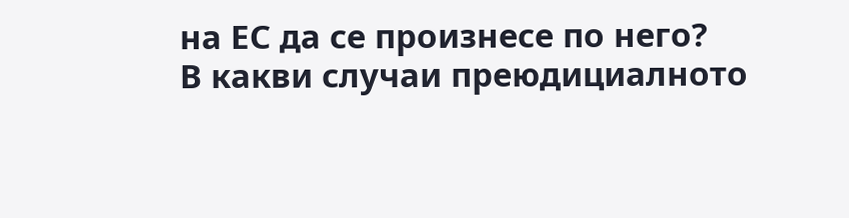на ЕС да се произнесе по него?
В какви случаи преюдициалното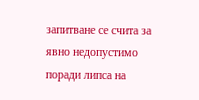запитване се счита за явно недопустимо поради липса на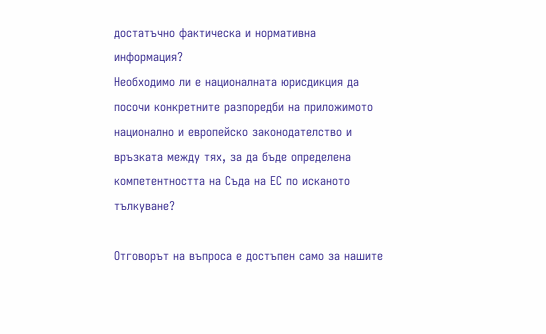достатъчно фактическа и нормативна информация?
Необходимо ли е националната юрисдикция да посочи конкретните разпоредби на приложимото национално и европейско законодателство и връзката между тях, за да бъде определена компетентността на Съда на ЕС по исканото тълкуване?

Отговорът на въпроса е достъпен само за нашите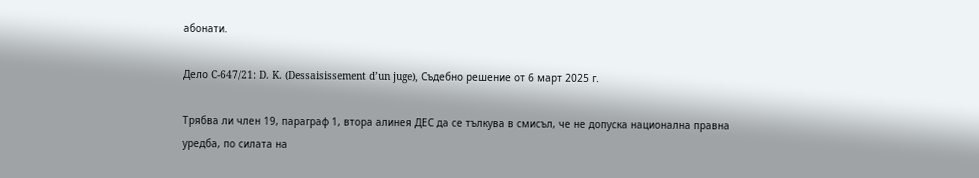абонати.

Дело C-647/21: D. K. (Dessaisissement d’un juge), Съдебно решение от 6 март 2025 г.

Трябва ли член 19, параграф 1, втора алинея ДЕС да се тълкува в смисъл, че не допуска национална правна уредба, по силата на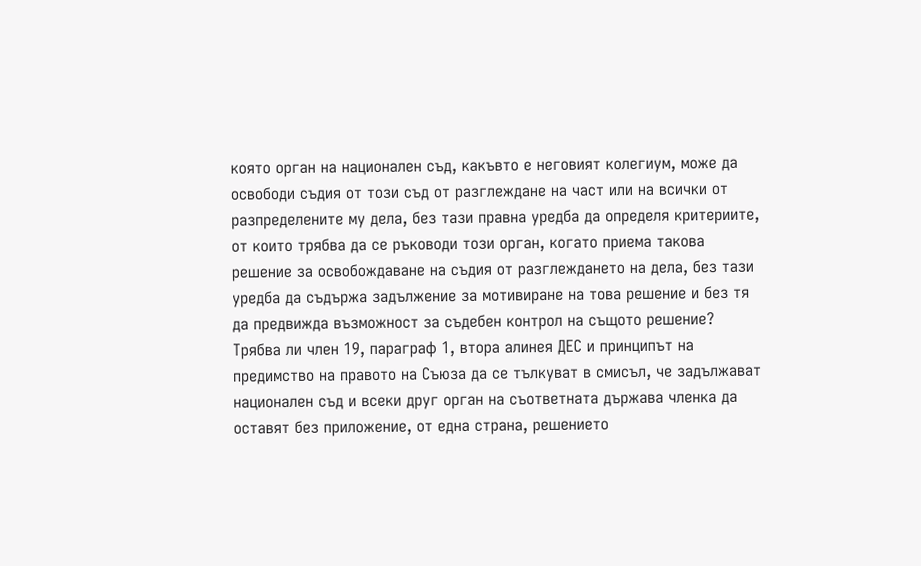която орган на национален съд, какъвто е неговият колегиум, може да освободи съдия от този съд от разглеждане на част или на всички от разпределените му дела, без тази правна уредба да определя критериите, от които трябва да се ръководи този орган, когато приема такова решение за освобождаване на съдия от разглеждането на дела, без тази уредба да съдържа задължение за мотивиране на това решение и без тя да предвижда възможност за съдебен контрол на същото решение?
Трябва ли член 19, параграф 1, втора алинея ДЕС и принципът на предимство на правото на Съюза да се тълкуват в смисъл, че задължават национален съд и всеки друг орган на съответната държава членка да оставят без приложение, от една страна, решението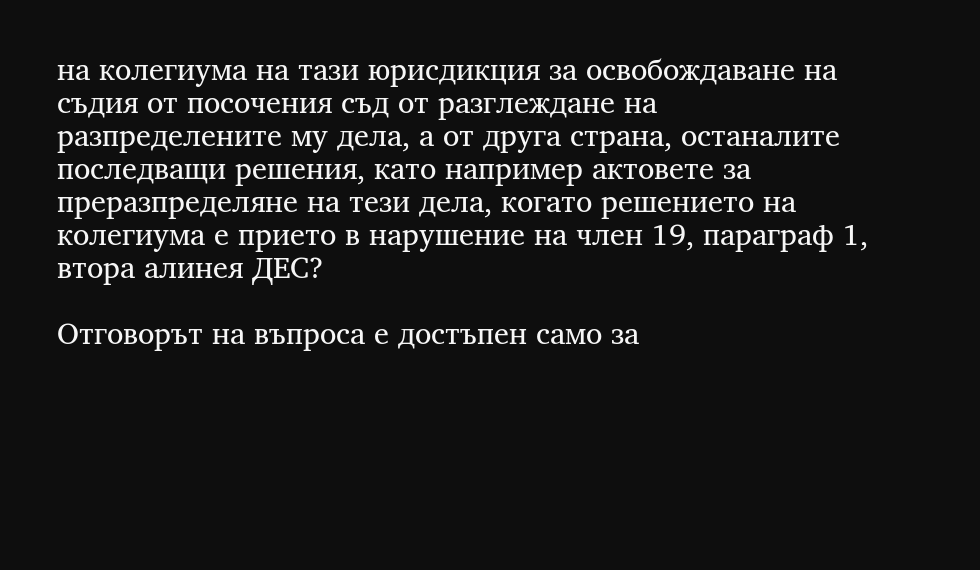на колегиума на тази юрисдикция за освобождаване на съдия от посочения съд от разглеждане на разпределените му дела, а от друга страна, останалите последващи решения, като например актовете за преразпределяне на тези дела, когато решението на колегиума е прието в нарушение на член 19, параграф 1, втора алинея ДЕС?

Отговорът на въпроса е достъпен само за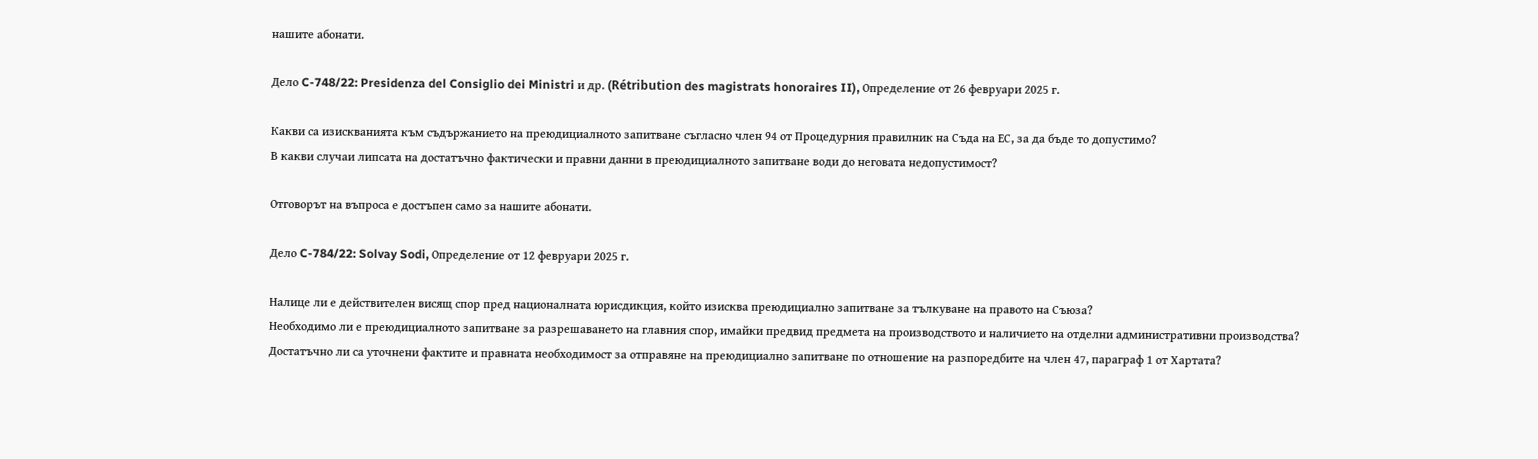нашите абонати.

Дело C-748/22: Presidenza del Consiglio dei Ministri и др. (Rétribution des magistrats honoraires II), Определение от 26 февруари 2025 г.

Какви са изискванията към съдържанието на преюдициалното запитване съгласно член 94 от Процедурния правилник на Съда на ЕС, за да бъде то допустимо?
В какви случаи липсата на достатъчно фактически и правни данни в преюдициалното запитване води до неговата недопустимост?

Отговорът на въпроса е достъпен само за нашите абонати.

Дело C-784/22: Solvay Sodi, Определение от 12 февруари 2025 г.

Налице ли е действителен висящ спор пред националната юрисдикция, който изисква преюдициално запитване за тълкуване на правото на Съюза?
Необходимо ли е преюдициалното запитване за разрешаването на главния спор, имайки предвид предмета на производството и наличието на отделни административни производства?
Достатъчно ли са уточнени фактите и правната необходимост за отправяне на преюдициално запитване по отношение на разпоредбите на член 47, параграф 1 от Хартата?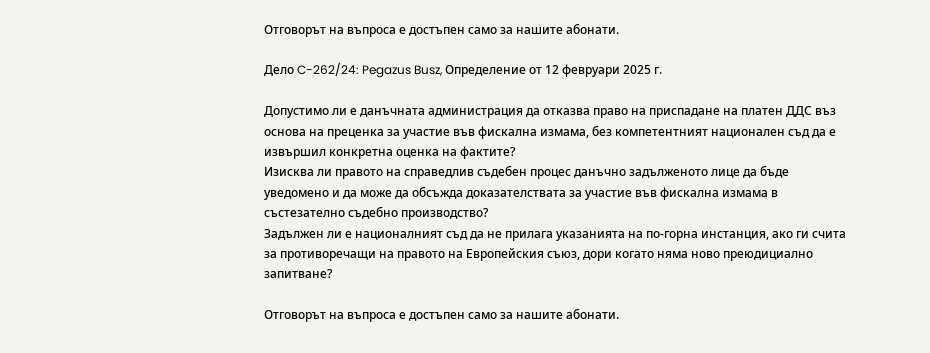Отговорът на въпроса е достъпен само за нашите абонати.

Дело C-262/24: Pegazus Busz, Определение от 12 февруари 2025 г.

Допустимо ли е данъчната администрация да отказва право на приспадане на платен ДДС въз основа на преценка за участие във фискална измама, без компетентният национален съд да е извършил конкретна оценка на фактите?
Изисква ли правото на справедлив съдебен процес данъчно задълженото лице да бъде уведомено и да може да обсъжда доказателствата за участие във фискална измама в състезателно съдебно производство?
Задължен ли е националният съд да не прилага указанията на по-горна инстанция, ако ги счита за противоречащи на правото на Европейския съюз, дори когато няма ново преюдициално запитване?

Отговорът на въпроса е достъпен само за нашите абонати.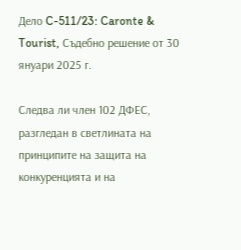Дело C-511/23: Caronte & Tourist, Съдебно решение от 30 януари 2025 г.

Следва ли член 102 ДФЕС, разгледан в светлината на принципите на защита на конкуренцията и на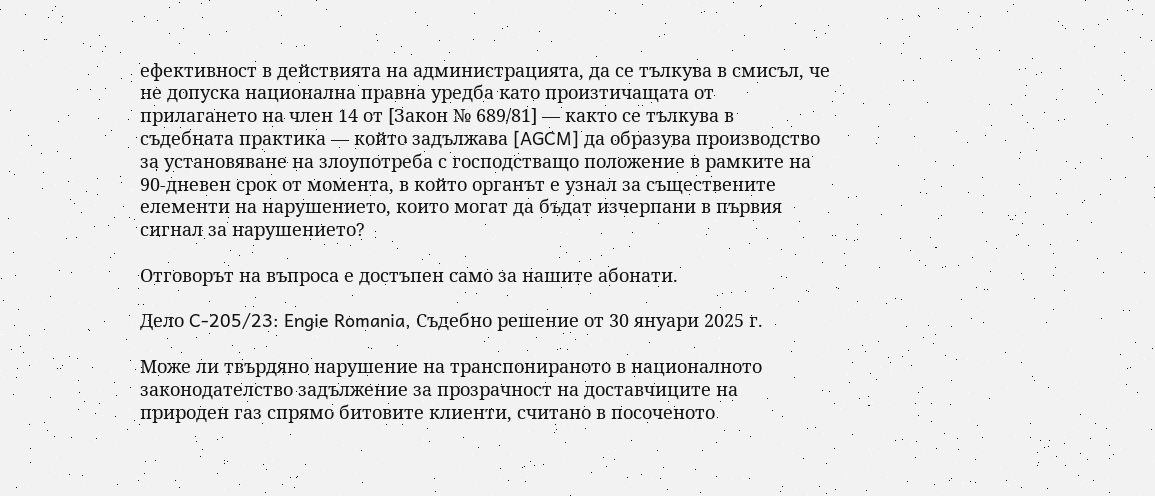ефективност в действията на администрацията, да се тълкува в смисъл, че не допуска национална правна уредба като произтичащата от прилагането на член 14 от [Закон № 689/81] — както се тълкува в съдебната практика — който задължава [AGCM] да образува производство за установяване на злоупотреба с господстващо положение в рамките на 90‑дневен срок от момента, в който органът е узнал за съществените елементи на нарушението, които могат да бъдат изчерпани в първия сигнал за нарушението?

Отговорът на въпроса е достъпен само за нашите абонати.

Дело C-205/23: Engie Romania, Съдебно решение от 30 януари 2025 г.

Може ли твърдяно нарушение на транспонираното в националното законодателство задължение за прозрачност на доставчиците на природен газ спрямо битовите клиенти, считано в посоченото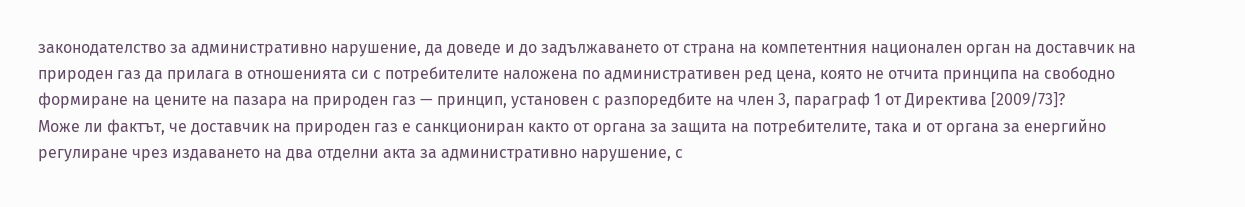законодателство за административно нарушение, да доведе и до задължаването от страна на компетентния национален орган на доставчик на природен газ да прилага в отношенията си с потребителите наложена по административен ред цена, която не отчита принципа на свободно формиране на цените на пазара на природен газ — принцип, установен с разпоредбите на член 3, параграф 1 от Директива [2009/73]?
Може ли фактът, че доставчик на природен газ е санкциониран както от органа за защита на потребителите, така и от органа за енергийно регулиране чрез издаването на два отделни акта за административно нарушение, с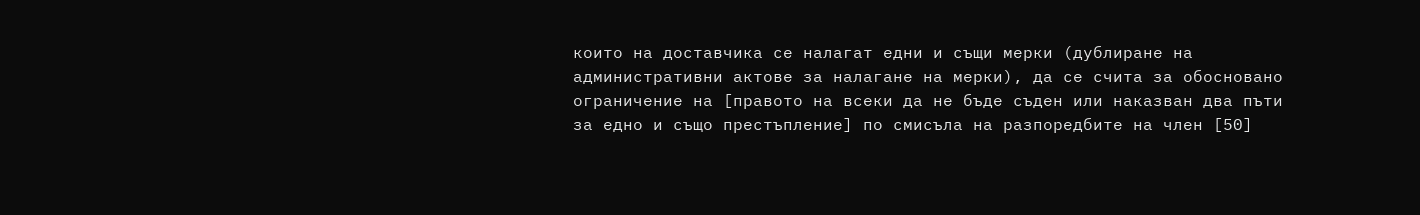които на доставчика се налагат едни и същи мерки (дублиране на административни актове за налагане на мерки), да се счита за обосновано ограничение на [правото на всеки да не бъде съден или наказван два пъти за едно и също престъпление] по смисъла на разпоредбите на член [50]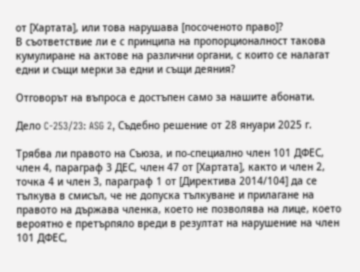от [Хартата], или това нарушава [посоченото право]?
В съответствие ли е с принципа на пропорционалност такова кумулиране на актове на различни органи, с които се налагат едни и същи мерки за едни и същи деяния?

Отговорът на въпроса е достъпен само за нашите абонати.

Дело C-253/23: ASG 2, Съдебно решение от 28 януари 2025 г.

Трябва ли правото на Съюза, и по-специално член 101 ДФЕС, член 4, параграф 3 ДЕС, член 47 от [Хартата], както и член 2, точка 4 и член 3, параграф 1 от [Директива 2014/104] да се тълкува в смисъл, че не допуска тълкуване и прилагане на правото на държава членка, което не позволява на лице, което вероятно е претърпяло вреди в резултат на нарушение на член 101 ДФЕС,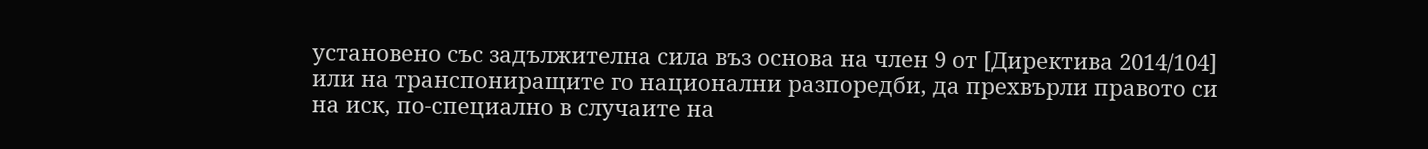установено със задължителна сила въз основа на член 9 от [Директива 2014/104] или на транспониращите го национални разпоредби, да прехвърли правото си на иск, по-специално в случаите на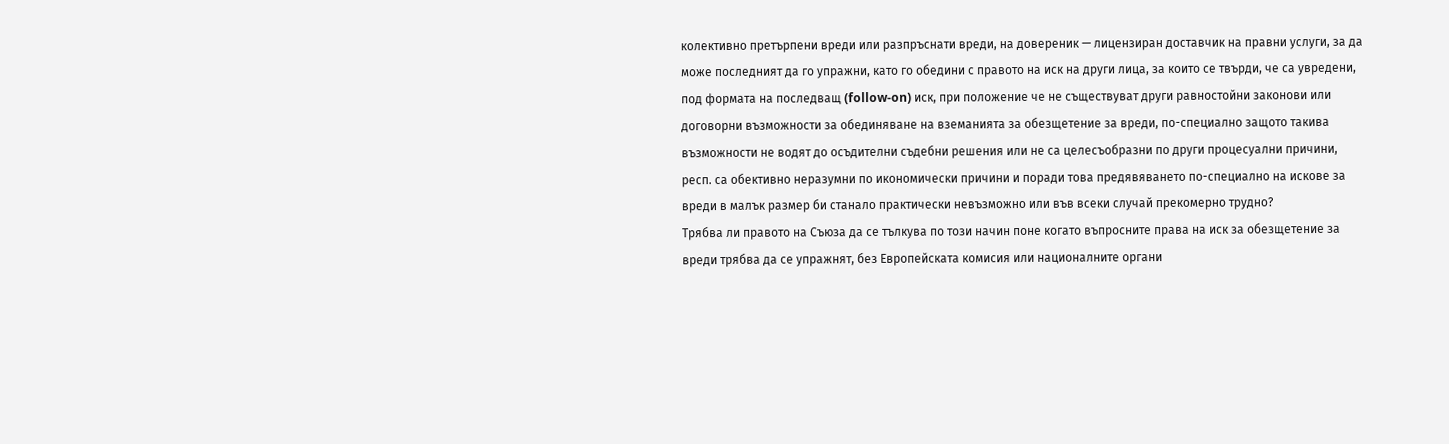колективно претърпени вреди или разпръснати вреди, на довереник — лицензиран доставчик на правни услуги, за да може последният да го упражни, като го обедини с правото на иск на други лица, за които се твърди, че са увредени, под формата на последващ (follow-on) иск, при положение че не съществуват други равностойни законови или договорни възможности за обединяване на вземанията за обезщетение за вреди, по-специално защото такива възможности не водят до осъдителни съдебни решения или не са целесъобразни по други процесуални причини, респ. са обективно неразумни по икономически причини и поради това предявяването по-специално на искове за вреди в малък размер би станало практически невъзможно или във всеки случай прекомерно трудно?
Трябва ли правото на Съюза да се тълкува по този начин поне когато въпросните права на иск за обезщетение за вреди трябва да се упражнят, без Европейската комисия или националните органи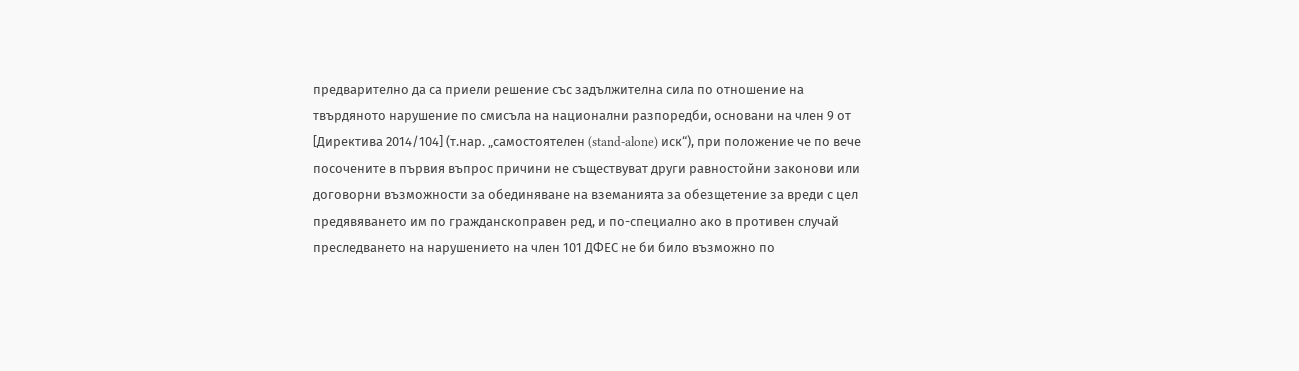предварително да са приели решение със задължителна сила по отношение на твърдяното нарушение по смисъла на национални разпоредби, основани на член 9 от [Директива 2014/104] (т.нар. „самостоятелен (stand-alone) иск“), при положение че по вече посочените в първия въпрос причини не съществуват други равностойни законови или договорни възможности за обединяване на вземанията за обезщетение за вреди с цел предявяването им по гражданскоправен ред, и по-специално ако в противен случай преследването на нарушението на член 101 ДФЕС не би било възможно по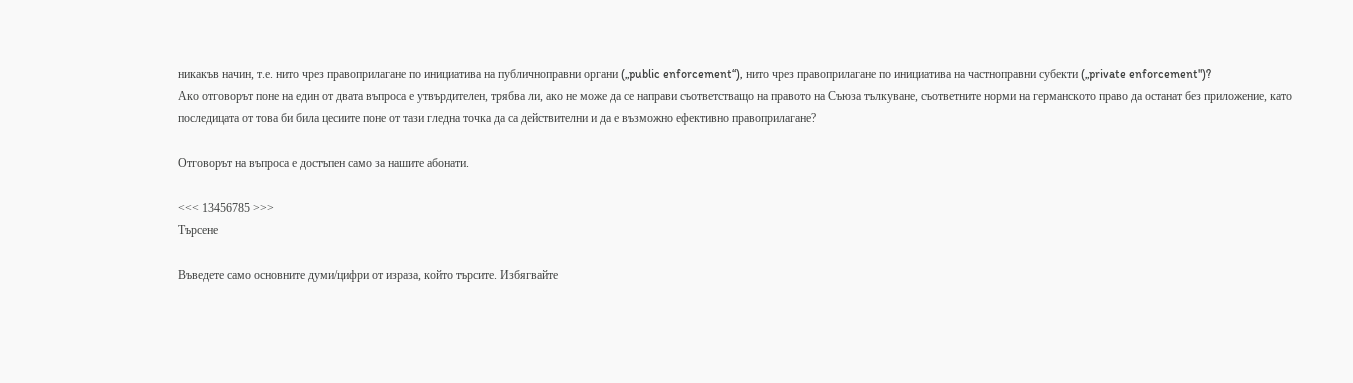никакъв начин, т.е. нито чрез правоприлагане по инициатива на публичноправни органи („public enforcement“), нито чрез правоприлагане по инициатива на частноправни субекти („private enforcement")?
Ако отговорът поне на един от двата въпроса е утвърдителен, трябва ли, ако не може да се направи съответстващо на правото на Съюза тълкуване, съответните норми на германското право да останат без приложение, като последицата от това би била цесиите поне от тази гледна точка да са действителни и да е възможно ефективно правоприлагане?

Отговорът на въпроса е достъпен само за нашите абонати.

<<< 13456785 >>>
Търсене

Въведете само основните думи/цифри от израза, който търсите. Избягвайте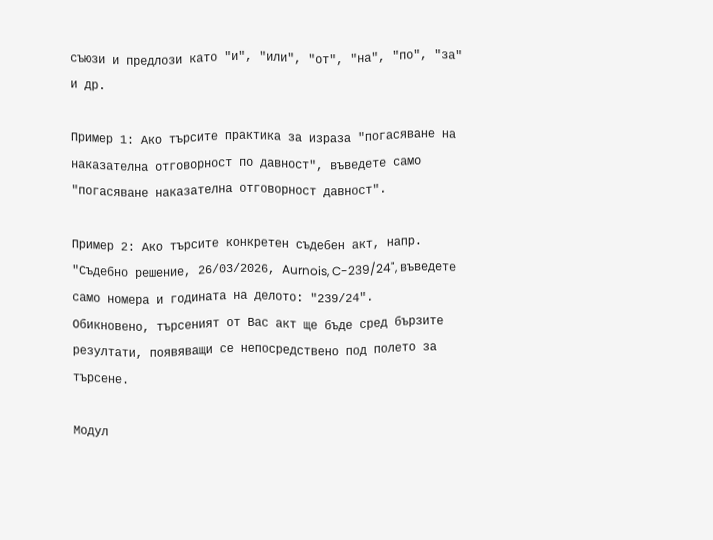съюзи и предлози като "и", "или", "от", "на", "по", "за" и др.

Пример 1: Ако търсите практика за израза "погасяване на наказателна отговорност по давност", въведете само "погасяване наказателна отговорност давност".

Пример 2: Ако търсите конкретен съдебен акт, напр. "Съдебно решение, 26/03/2026, Aurnois, C-239/24", въведете само номера и годината на делото: "239/24".
Обикновено, търсеният от Вас акт ще бъде сред бързите резултати, появяващи се непосредствено под полето за търсене.

Модул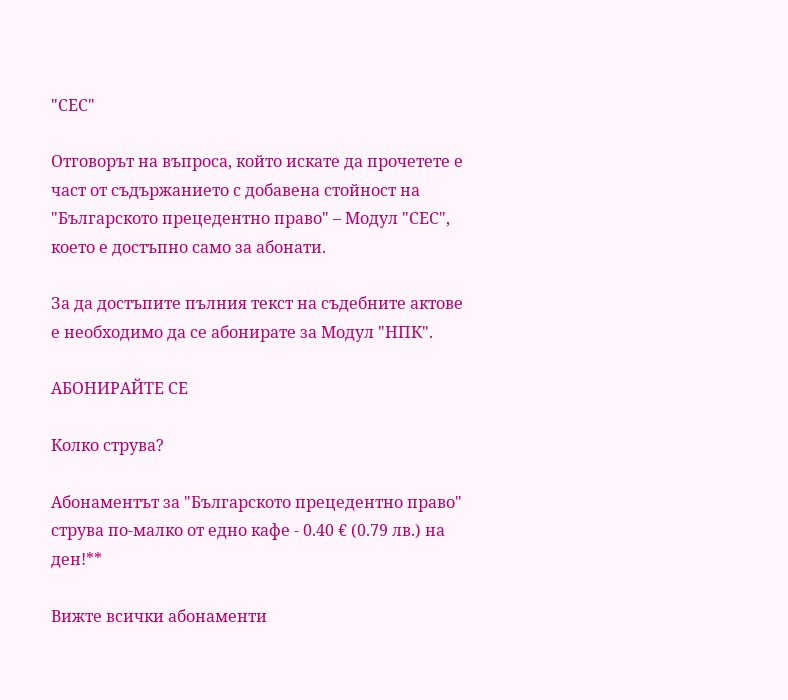"СЕС"

Отговорът на въпроса, който искате да прочетете е част от съдържанието с добавена стойност на "Българското прецедентно право" – Модул "СЕС", което е достъпно само за абонати.

За да достъпите пълния текст на съдебните актове е необходимо да се абонирате за Модул "НПК".

АБОНИРАЙТЕ СЕ

Колко струва?

Абонаментът за "Българското прецедентно право" струва по-малко от едно кафе - 0.40 € (0.79 лв.) на ден!**

Вижте всички абонаменти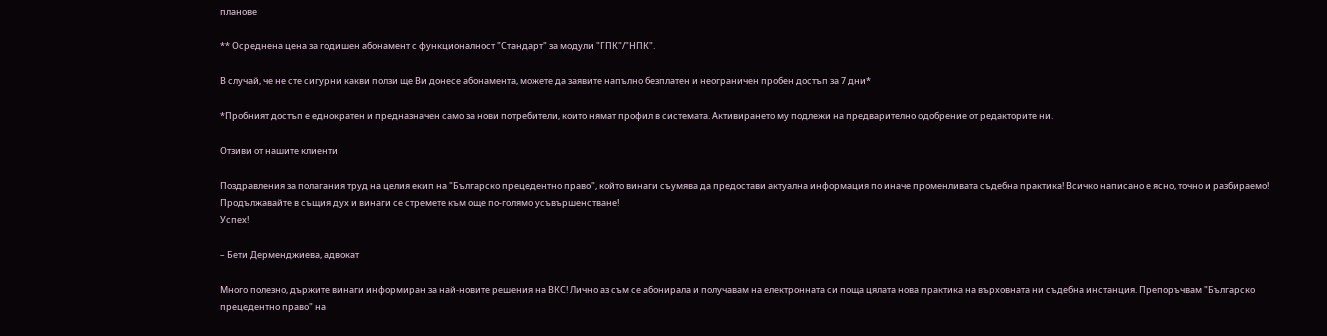планове

** Осреднена цена за годишен абонамент с функционалност "Стандарт" за модули "ГПК"/"НПК".

В случай, че не сте сигурни какви ползи ще Ви донесе абонамента, можете да заявите напълно безплатен и неограничен пробен достъп за 7 дни*

*Пробният достъп е еднократен и предназначен само за нови потребители, които нямат профил в системата. Активирането му подлежи на предварително одобрение от редакторите ни.

Отзиви от нашите клиенти

Поздравления за полагания труд на целия екип на "Българско прецедентно право", който винаги съумява да предостави актуална информация по иначе променливата съдебна практика! Всичко написано е ясно, точно и разбираемо!
Продължавайте в същия дух и винаги се стремете към още по-голямо усъвършенстване!
Успех!

– Бети Дерменджиева, адвокат

Много полезно, държите винаги информиран за най-новите решения на ВКС! Лично аз съм се абонирала и получавам на електронната си поща цялата нова практика на върховната ни съдебна инстанция. Препоръчвам "Българско прецедентно право" на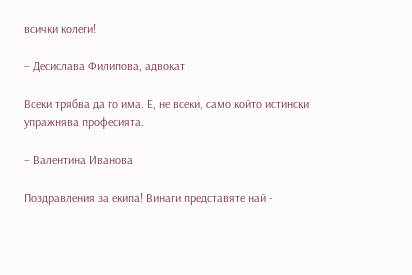всички колеги!

– Десислава Филипова, адвокат

Всеки трябва да го има. Е, не всеки, само който истински упражнява професията.

– Валентина Иванова

Поздравления за екипа! Винаги представяте най -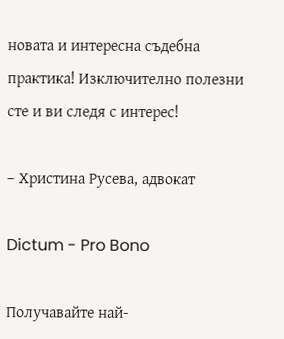новата и интересна съдебна практика! Изключително полезни сте и ви следя с интерес!

– Христина Русева, адвокат

Dictum - Pro Bono

Получавайте най-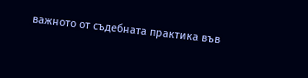важното от съдебната практика във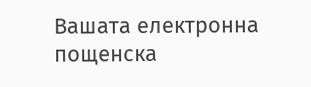Вашата електронна пощенска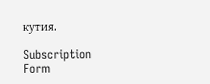кутия.

Subscription Form